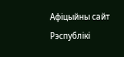Афіцыйны сайт Рэспублікі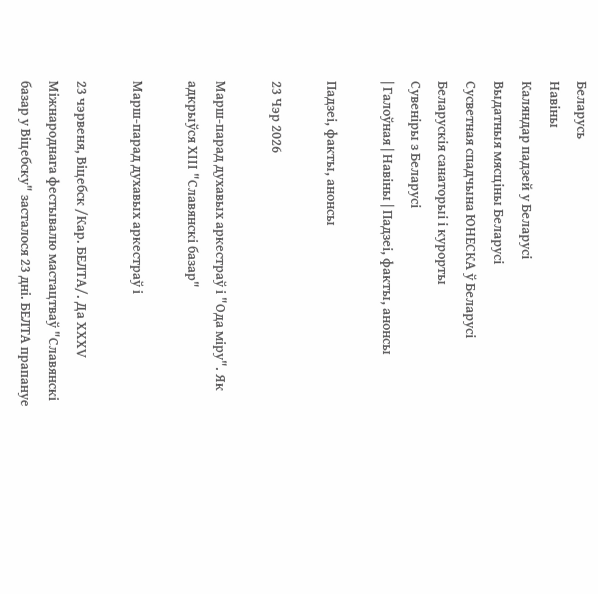Беларусь
Навіны
Каляндар падзей у Беларусі
Выдатныя мясціны Беларусі
Сусветная спадчына ЮНЕСКА ў Беларусі
Беларускія санаторыі і курорты
Сувеніры з Беларусі
| Галоўная | Навіны | Падзеі, факты, анонсы

Падзеі, факты, анонсы

23 Чэр 2026

Марш-парад духавых аркестраў і "Ода міру". Як адкрыўся ХІІІ "Славянскі базар"

Марш-парад духавых аркестраў і

23 чэрвеня, Віцебск /Кар. БЕЛТА/. Да ХХХV Міжнароднага фестывалю мастацтваў "Славянскі базар у Віцебску" засталося 23 дні. БЕЛТА прапануе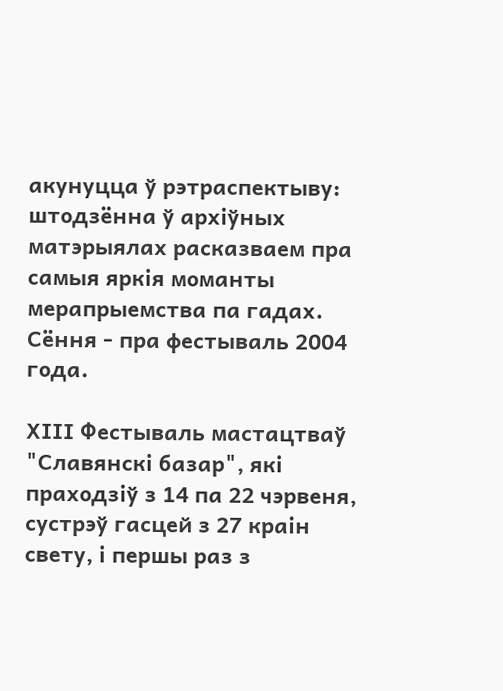акунуцца ў рэтраспектыву: штодзённа ў архіўных матэрыялах расказваем пра самыя яркія моманты мерапрыемства па гадах. Сёння - пра фестываль 2004 года.

ХІІІ Фестываль мастацтваў "Славянскі базар", які праходзіў з 14 па 22 чэрвеня, сустрэў гасцей з 27 краін свету, і першы раз з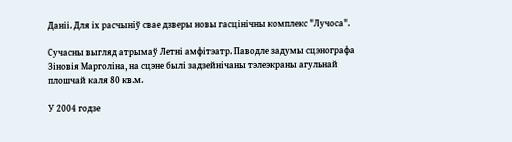Даніі. Для іх расчыніў свае дзверы новы гасцінічны комплекс "Лучоса".

Сучасны выгляд атрымаў Летні амфітэатр. Паводле задумы сцэнографа Зіновія Марголіна, на сцэне былі задзейнічаны тэлеэкраны агульнай плошчай каля 80 кв.м.

У 2004 годзе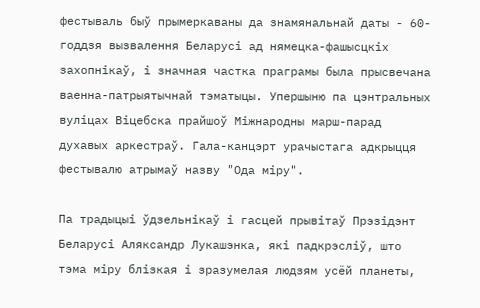фестываль быў прымеркаваны да знамянальнай даты - 60-годдзя вызвалення Беларусі ад нямецка-фашысцкіх захопнікаў, і значная частка праграмы была прысвечана ваенна-патрыятычнай тэматыцы. Упершыню па цэнтральных вуліцах Віцебска прайшоў Міжнародны марш-парад духавых аркестраў. Гала-канцэрт урачыстага адкрыцця фестывалю атрымаў назву "Ода міру".

Па традыцыі ўдзельнікаў і гасцей прывітаў Прэзідэнт Беларусі Аляксандр Лукашэнка, які падкрэсліў, што тэма міру блізкая і зразумелая людзям усёй планеты,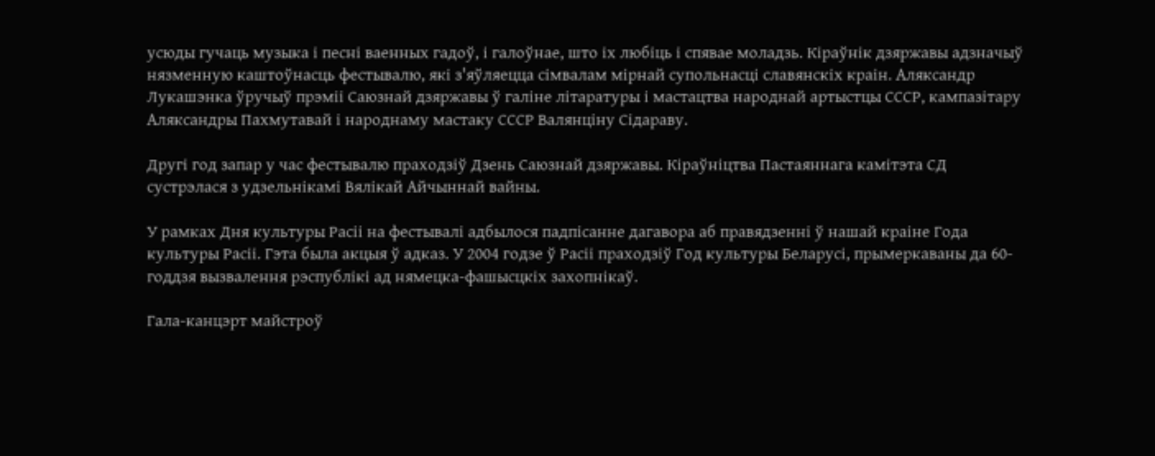усюды гучаць музыка і песні ваенных гадоў, і галоўнае, што іх любіць і спявае моладзь. Кіраўнік дзяржавы адзначыў нязменную каштоўнасць фестывалю, які з'яўляецца сімвалам мірнай супольнасці славянскіх краін. Аляксандр Лукашэнка ўручыў прэміі Саюзнай дзяржавы ў галіне літаратуры і мастацтва народнай артыстцы СССР, кампазітару Аляксандры Пахмутавай і народнаму мастаку СССР Валянціну Сідараву.

Другі год запар у час фестывалю праходзіў Дзень Саюзнай дзяржавы. Кіраўніцтва Пастаяннага камітэта СД сустрэлася з удзельнікамі Вялікай Айчыннай вайны.

У рамках Дня культуры Расіі на фестывалі адбылося падпісанне дагавора аб правядзенні ў нашай краіне Года культуры Расіі. Гэта была акцыя ў адказ. У 2004 годзе ў Расіі праходзіў Год культуры Беларусі, прымеркаваны да 60-годдзя вызвалення рэспублікі ад нямецка-фашысцкіх захопнікаў.

Гала-канцэрт майстроў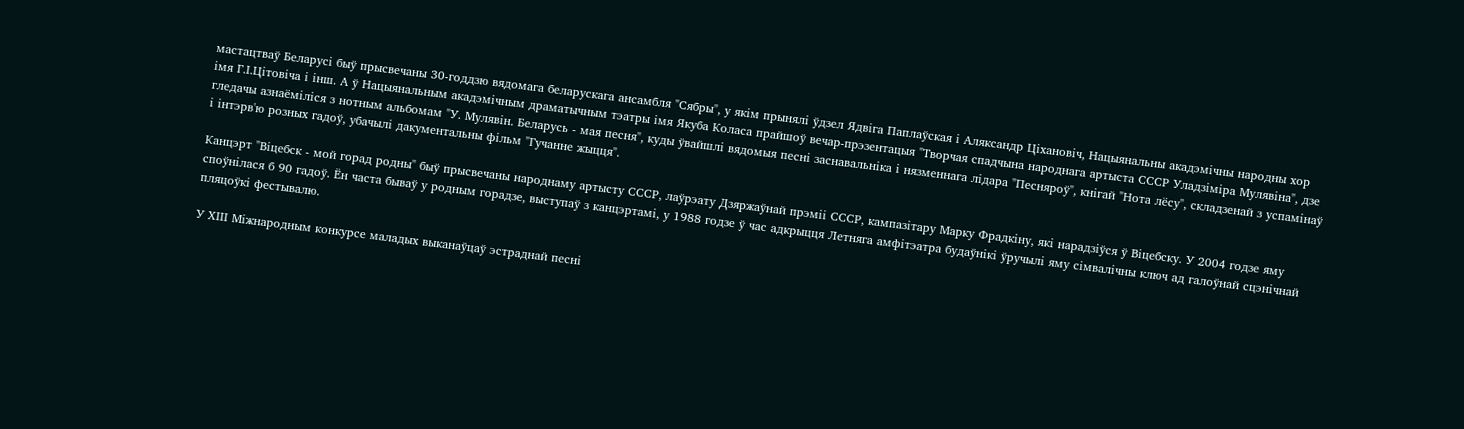мастацтваў Беларусі быў прысвечаны 30-годдзю вядомага беларускага ансамбля "Сябры", у якім прынялі ўдзел Ядвіга Паплаўская і Аляксандр Ціхановіч, Нацыянальны акадэмічны народны хор імя Г.І.Цітовіча і інш. А ў Нацыянальным акадэмічным драматычным тэатры імя Якуба Коласа прайшоў вечар-прэзентацыя "Творчая спадчына народнага артыста СССР Уладзіміра Мулявіна", дзе гледачы азнаёміліся з нотным альбомам "У. Мулявін. Беларусь - мая песня", куды ўвайшлі вядомыя песні заснавальніка і нязменнага лідара "Песняроў", кнігай "Нота лёсу", складзенай з успамінаў і інтэрв'ю розных гадоў, убачылі дакументальны фільм "Гучанне жыцця".

Канцэрт "Віцебск - мой горад родны" быў прысвечаны народнаму артысту СССР, лаўрэату Дзяржаўнай прэміі СССР, кампазітару Марку Фрадкіну, які нарадзіўся ў Віцебску. У 2004 годзе яму споўнілася б 90 гадоў. Ён часта бываў у родным горадзе, выступаў з канцэртамі, у 1988 годзе ў час адкрыцця Летняга амфітэатра будаўнікі ўручылі яму сімвалічны ключ ад галоўнай сцэнічнай пляцоўкі фестывалю.

У ХІІІ Міжнародным конкурсе маладых выканаўцаў эстраднай песні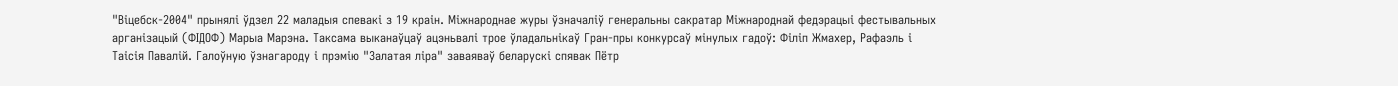"Віцебск-2004" прынялі ўдзел 22 маладыя спевакі з 19 краін. Міжнароднае журы ўзначаліў генеральны сакратар Міжнароднай федэрацыі фестывальных арганізацый (ФІДОФ) Марыа Марэна. Таксама выканаўцаў ацэньвалі трое ўладальнікаў Гран-пры конкурсаў мінулых гадоў: Філіп Жмахер, Рафаэль і Таісія Павалій. Галоўную ўзнагароду і прэмію "Залатая ліра" заваяваў беларускі спявак Пётр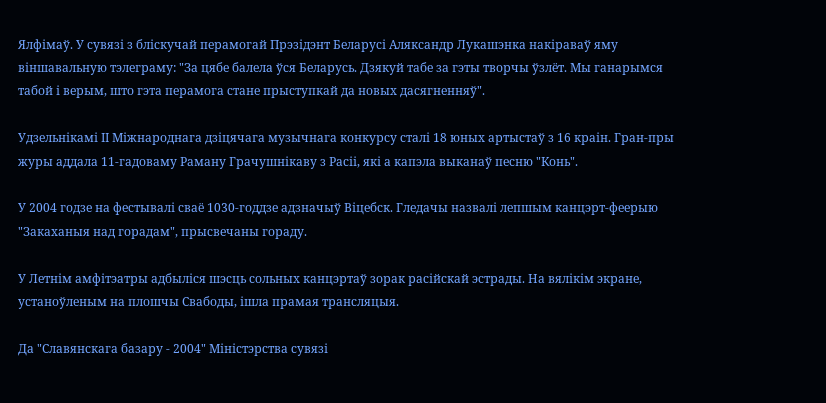Ялфімаў. У сувязі з бліскучай перамогай Прэзідэнт Беларусі Аляксандр Лукашэнка накіраваў яму віншавальную тэлеграму: "За цябе балела ўся Беларусь. Дзякуй табе за гэты творчы ўзлёт. Мы ганарымся табой і верым, што гэта перамога стане прыступкай да новых дасягненняў".

Удзельнікамі ІІ Міжнароднага дзіцячага музычнага конкурсу сталі 18 юных артыстаў з 16 краін. Гран-пры журы аддала 11-гадоваму Раману Грачушнікаву з Расіі, які а капэла выканаў песню "Конь".

У 2004 годзе на фестывалі сваё 1030-годдзе адзначыў Віцебск. Гледачы назвалі лепшым канцэрт-феерыю "Закаханыя над горадам", прысвечаны гораду.

У Летнім амфітэатры адбыліся шэсць сольных канцэртаў зорак расійскай эстрады. На вялікім экране, устаноўленым на плошчы Свабоды, ішла прамая трансляцыя.

Да "Славянскага базару - 2004" Міністэрства сувязі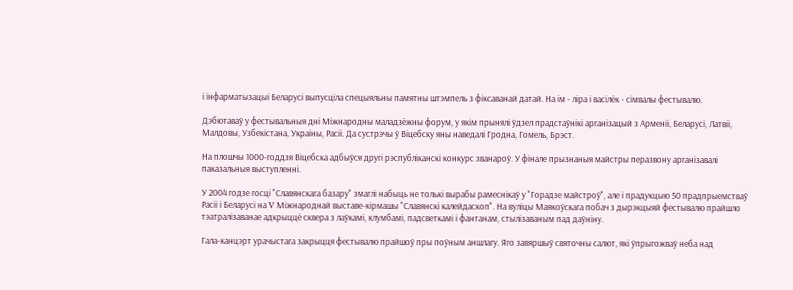і інфарматызацыі Беларусі выпусціла спецыяльны памятны штэмпель з фіксаванай датай. На ім - ліра і васілёк - сімвалы фестывалю.

Дэбютаваў у фестывальныя дні Міжнародны маладзёжны форум, у якім прынялі ўдзел прадстаўнікі арганізацый з Арменіі, Беларусі, Латвіі, Малдовы, Узбекістана, Украіны, Расіі. Да сустрэчы ў Віцебску яны наведалі Гродна, Гомель, Брэст.

На плошчы 1000-годдзя Віцебска адбыўся другі рэспубліканскі конкурс званароў. У фінале прызнаныя майстры перазвону арганізавалі паказальныя выступленні.

У 2004 годзе госці "Славянскага базару" змаглі набыць не толькі вырабы рамеснікаў у "Горадзе майстроў", але і прадукцыю 50 прадпрыемстваў Расіі і Беларусі на V Міжнароднай выставе-кірмашы "Славянскі калейдаскоп". На вуліцы Маякоўскага побач з дырэкцыяй фестывалю прайшло тэатралізаванае адкрыццё сквера з лаўкамі, клумбамі, падсветкамі і фантанам, стылізаваным пад даўніну.

Гала-канцэрт урачыстага закрыцця фестывалю прайшоў пры поўным аншлагу. Яго завяршыў святочны салют, які ўпрыгожваў неба над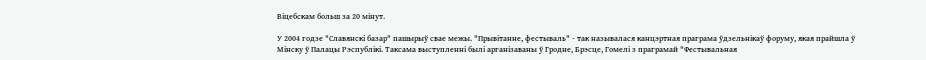Віцебскам больш за 20 мінут.

У 2004 годзе "Славянскі базар" пашырыў свае межы. "Прывітанне, фестываль" - так называлася канцэртная праграма ўдзельнікаў форуму, якая прайшла ў Мінску ў Палацы Рэспублікі. Таксама выступленні былі арганізаваны ў Гродне, Брэсце, Гомелі з праграмай "Фестывальная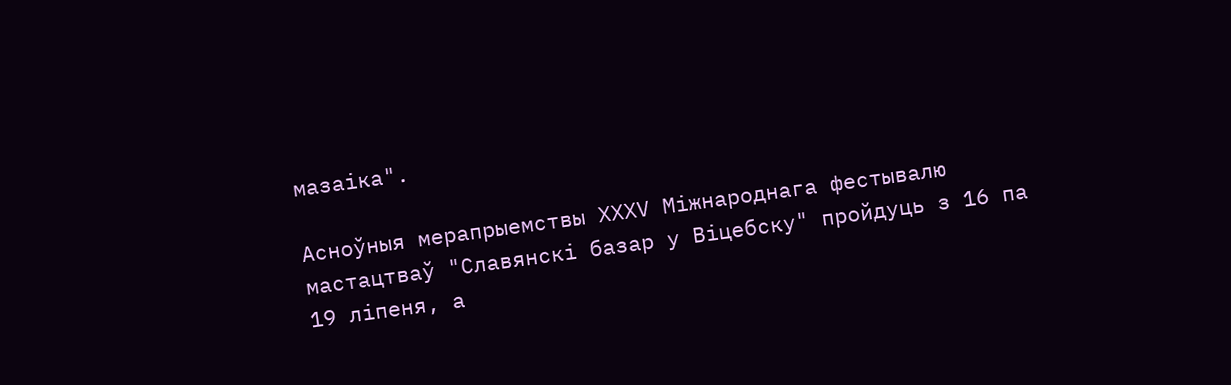мазаіка".

Асноўныя мерапрыемствы ХХХV Міжнароднага фестывалю мастацтваў "Славянскі базар у Віцебску" пройдуць з 16 па 19 ліпеня, а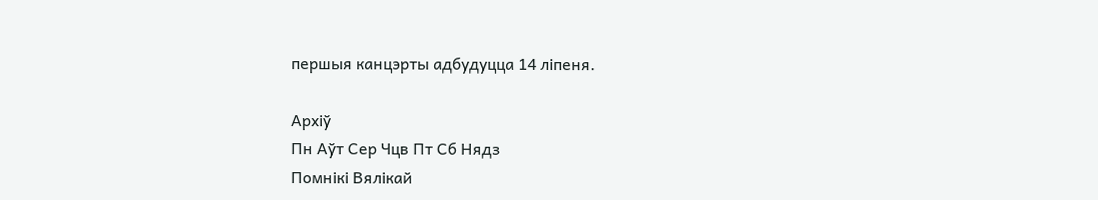першыя канцэрты адбудуцца 14 ліпеня.

Архіў
Пн Аўт Сер Чцв Пт Сб Нядз
Помнікі Вялікай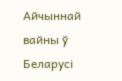Айчыннай вайны ў Беларусі